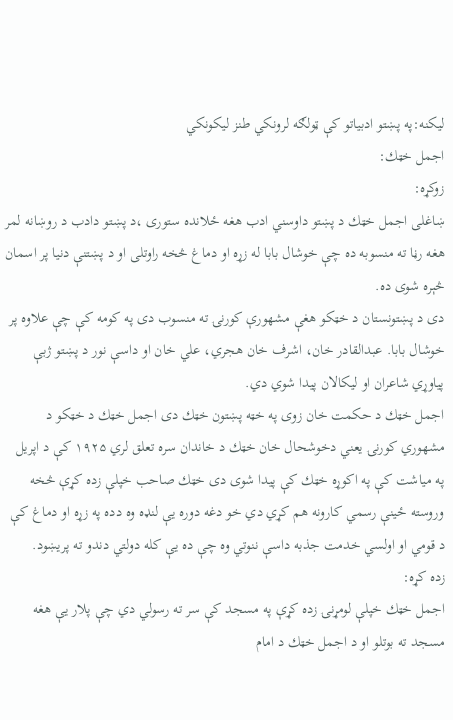ليكنه:په پښتو ادبياتو كې ټولګه لرونكي طنز ليكونكي
اجمل خټك:
زوكړه:
ښاغلى اجمل خټك د پښتو داوسني ادب هغه ځلانده ستورى ،د پښتو دادب د روښانه لمر هغه رڼا ته منسوبه ده چې خوشال بابا له زړه او دماغ څخه راوتلى او د پښتنې دنيا پر اسمان څېره شوى ده.
دى د پښتونستان د خټكو هغې مشهورې كورنۍ ته منسوب دى په كومه كې چې علاوه پر خوشال بابا. عبدالقادر خان، اشرف خان هجري، علي خان او داسې نور د پښتو ژبې پياوړي شاعران او ليكالان پيدا شوي دي.
اجمل خټك د حكمت خان زوى په خټه پښتون خټك دى اجمل خټك د خټكو د مشهوري كورنۍ يعني دخوشحال خان خټك د خاندان سره تعلق لري ۱۹۲۵ كې د اپريل په مياشت كې په اكوړه خټك كې پيدا شوى دى خټك صاحب خپلې زده كړې څخه وروسته ځينې رسمي كارونه هم كړي دي خو دغه دوره يې لنډه وه دده په زړه او دماغ كې د قومي او اولسي خدمت جذبه داسې ننوتي وه چې ده يې كله دولتي دندو ته پريښود.
زده كړه:
اجمل خټك خپلې لومړنۍ زده كړې په مسجد كې سر ته رسولي دي چې پلار يې هغه مسجد ته بوتلو او د اجمل خټك د امام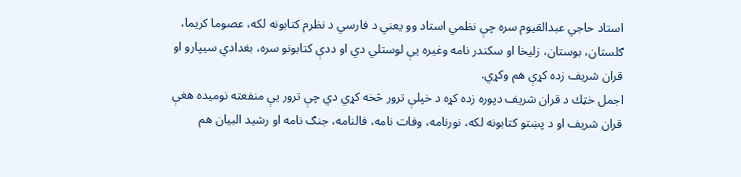استاد حاجي عبدالقيوم سره چې نظمي استاد وو يعني د فارسي د نظرم كتابونه لكه، عصوما كريما، ګلستان، بوستان، زليخا او سكندر نامه وغيره يې لوستلي دي او ددې كتابونو سره، بغدادي سيپارو او قران شريف زده كړې هم وكړي.
اجمل خټك د قران شريف دپوره زده كړه د خپلې ترور څخه كړي دي چې ترور يې منفعته نوميده هغې قران شريف او د پښتو كتابونه لكه، نورنامه، وفات نامه، فالنامه، جنګ نامه او رشيد البيان هم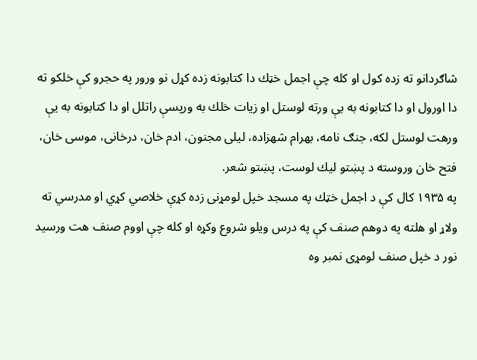شاګردانو ته زده كول او كله چې اجمل خټك دا كتابونه زده كړل نو ورور په حجرو كې خلكو ته دا اورول او دا كتابونه به يې ورته لوستل او زيات خلك به ورپسې راتلل او دا كتابونه به يې ورهت لوستل لكه، جنګ نامه، بهرام شهزاده، ليلى مجنون، ادم خان، درخانى، موسى خان، فتح خان وروسته د پښتو ليك لوست، پښتو شعر.
په ۱۹۳۵ كال كې د اجمل خټك په مسجد خپل لومړنى زده كړې خلاصي كړي او مدرسي ته ولاړ او هلته په دوهم صنف كې په درس ويلو شروع وكړه او كله چې اووم صنف هت ورسيد نور د خپل صنف لومړى نمبر وه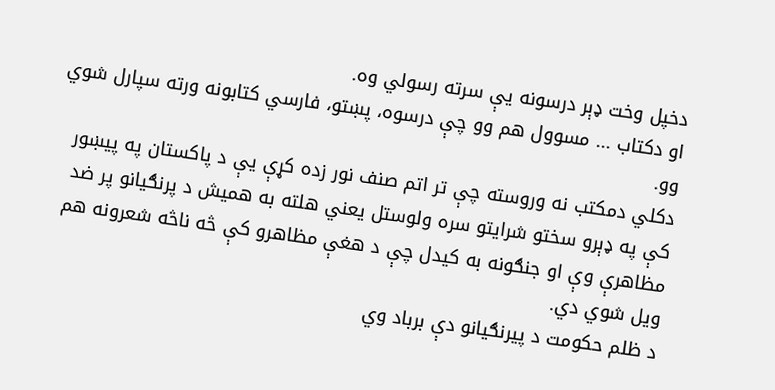دخپل وخت ډېر درسونه يې سرته رسولي وه.
او دكتاب ... مسوول هم وو چې درسوه، پښتو، فارسي كتابونه ورته سپارل شوي وو.
دكلي دمكتب نه وروسته چې تر اتم صنف نور زده كړې يې د پاكستان په پيښور كې په ډېرو سختو شرايتو سره ولوستل يعني هلته به هميش د پرنګيانو پر ضد مظاهرې وې او جنګونه به كيدل چې د هغې مظاهرو كې څه ناڅه شعرونه هم ويل شوي دي.
د ظلم حكومت د پيرنګيانو دې برباد وي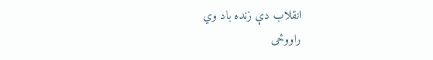انقلاب دې زنده باد وي
راووځى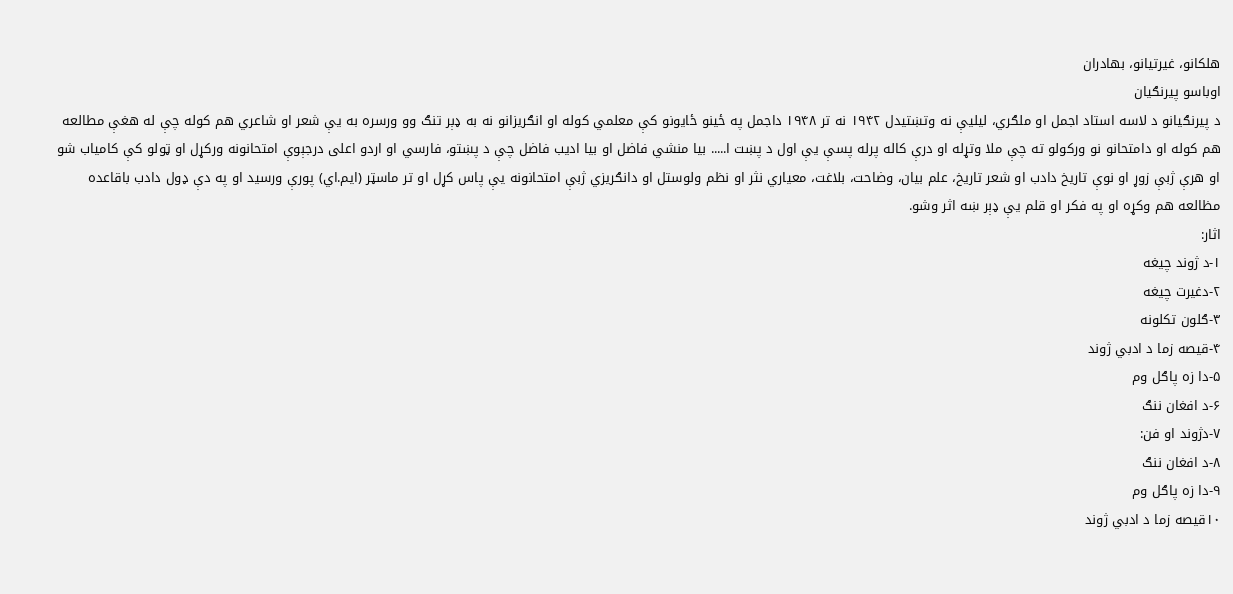هلكانو، غيرتيانو، بهادران
اوباسو پيرنګيان
د پيرنګيانو د لاسه استاد اجمل او ملګري، ليليې نه وتښتيدل ۱۹۴۲ نه تر ۱۹۴۸ داجمل په ځينو ځايونو كې معلمي كوله او انګريزانو نه به ډېر تنګ وو ورسره به يې شعر او شاعري هم كوله چې له هغې مطالعه هم كوله او دامتحانو نو وركولو ته چې ملا وتړله او درې كاله پرله پسې يې اول د پښت ا..... بيا منشي فاضل او بيا اديب فاضل چې د پښتو، فارسي او اردو اعلى درجېوې امتحانونه وركړل او ټولو كې كامياب شو او هرې ژبې زوړ او نوې تاريخ دادب او شعر تاريخ، علم بيان، وضاحت، بلاغت، معياري نثر او نظم ولوستل او دانګريزي ژبې امتحانونه يې پاس كړل او تر ماسټر (ايم.اي) پورې ورسيد او په دې ډول دادب باقاعده مظالعه هم وكړه او په فكر او قلم يې ډېر ښه اثر وشو.
اثار:
۱-د ژوند چيغه
۲-دغيرت چيغه
۳-ګلون تكلونه
۴-قيصه زما د ادبي ژوند
۵-دا زه پاګل وم
۶-د افغان ننګ
۷-دژوند او فن:
۸-د افغان ننګ
۹-دا زه پاګل وم
۱۰قيصه زما د ادبي ژوند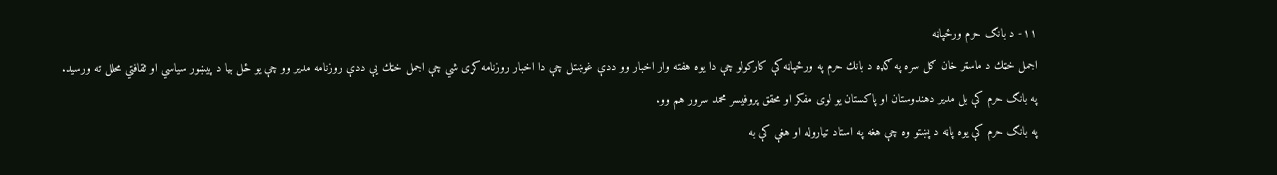۱۱- د بانګ حرم ورځپاڼه
اجمل خټك د ماسټر خان ګل سره په ګډه د بانك حرم په ورځپاڼه كې كاركولو چې دا يوه هفته وار اخبار وو ددې غوښتل چې دا اخبار روزنامه كړى شي چې اجمل خټك يې ددې روزنامه مدير وو چې يو ځل بيا د پيښور سياسي او ثقافتي محلل ته ورسيد.
په بانګ حرم كې بل مدير دهندوستان او پاكستان يو لوى مفكر او محقق پروفيسر محمد سرور هم وو.
په بانګ حرم كې يوه پاڼه د پښتو وه چې هغه په استاد تياروله او هغې كې به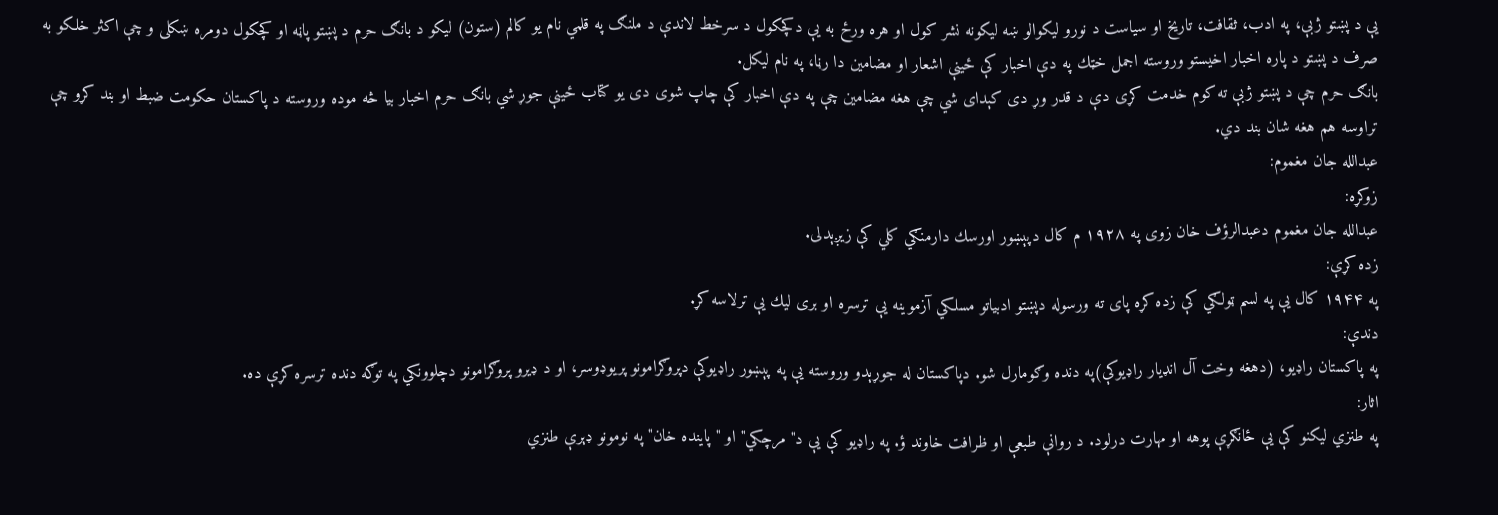يې د پښتو ژبې، په ادب، ثقافت، تاريخ او سياست د نورو ليكوالو ښه ليكونه نشر كول او هره ورځ به يې دكچكول د سرخط لاندې د ملنګ په قلمي نام يو كالم (ستون) ليكو د بانګ حرم د پښتو پاڼه او كچكول دومره ښكلى و چې اكثر خلكو به صرف د پښتو د پاره اخبار اخيستو وروسته اجمل خټك په دې اخبار كې ځينې اشعار او مضامين دا رڼا، په نام ليكل.
بانګ حرم چې د پښتو ژبې ته كوم خدمت كړى دې د قدر وړ دى كېداى شي چې هغه مضامين چې په دې اخبار كې چاپ شوى دى يو كتاب ځينې جوړ شي بانګ حرم اخبار بيا څه موده وروسته د پاكستان حكومت ضبط او بند كړو چې تراوسه هم هغه شان بند دي.
عبدالله جان مغموم:
زوكړه:
عبدالله جان مغموم دعبدالرؤف خان زوى په ۱۹۲۸ م كال دپېښور اورسك دارمنګي كلي كې زيږېدلى.
زده كړې:
په ۱۹۴۴ كال يې په لسم ټولګي كې زده كړه پاى ته ورسوله دپښتو ادبياتو مسلكي آزموينه يې ترسره او برى ليك يې ترلاسه كړ.
دندې:
په پاكستان راډيو، (دهغه وخت آل انډيار راډيوكې)په دنده وګومارل شو. دپاكستان له جوړېدو وروسته يې په پېښور راډيوكې دپروګرامونو پريوډوسر، او د ډيرو پروګرامونو دچلوونكي په توګه دنده ترسره كړې ده.
اثار:
په طنزي ليكنو كې يې ځانګړې پوهه او مهارت درلود. د روانې طبعې او ظرافت خاوند ؤ. په راډيو كې يې د" مرچكي" او "پاينده خان" په نومونو ډېرې طنزي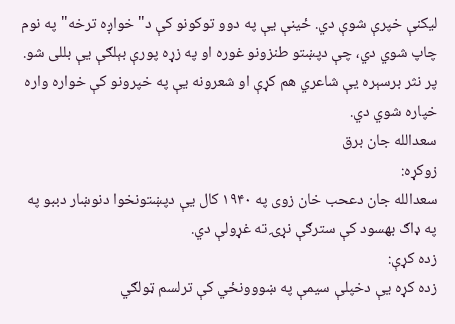ليكنې خپرې شوې دي. ځينې يې په دوو توكونو كې د"خواږه ترخه" په نوم چاپ شوي دي، چې دپښتو طنزونو غوره او په زړه پورې بېلګې يې بللى شو. پر نثر برسېره يې شاعري هم كړې او شعرونه يې په خپرونو كې خواره واره خپاره شوي دي.
سعدالله جان برق
زوكړه:
سعدالله جان دعحب خان زوى په ۱۹۴۰ كال يې دپښتونخوا دنوښار دببو په په ډاګ بهسود كې سترګې نړۍ ته غړولې دي.
زده كړې:
زده كړه يې دخپلې سيمې په ښووونځي كې ترلسم ټولګي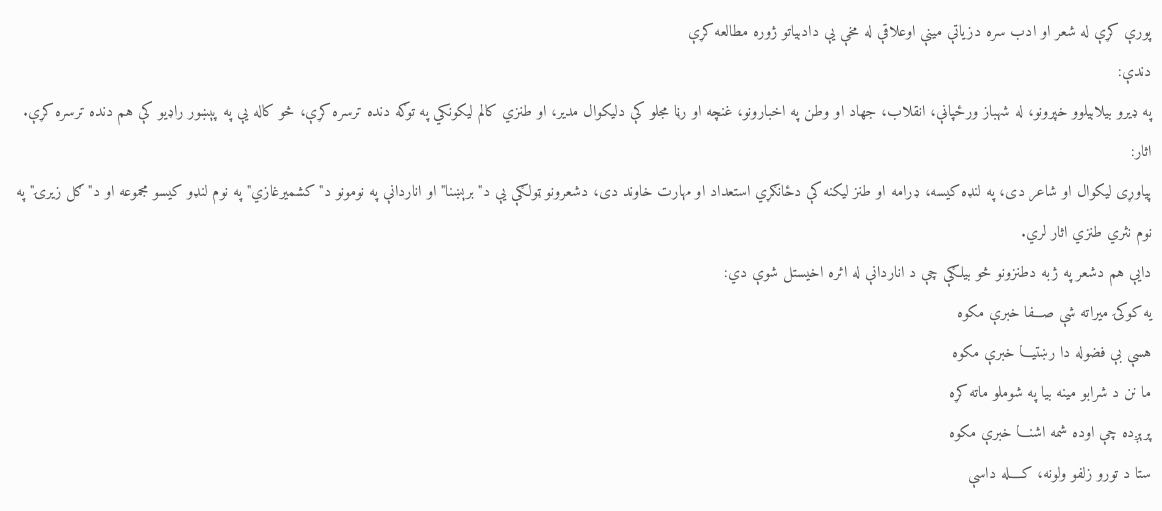پورې كړې له شعر او ادب سره دزياتې مينې اوعلاقې له مخې يې دادبياتو ژوره مطالعه كړې
دندې:
په ډيرو بيلابيلوو خپرونو، له شهباز ورځپاڼې، انقلاب، جهاد او وطن په اخبارونو، غنچه او رڼا مجلو كې دليكوال مدير، او طنزي كالم ليكونكي په توګه دنده ترسره كړې، څو كاله يې په پېښور راډيو كې هم دنده ترسره كړې.
اثار:
پياوړى ليكوال او شاعر دى، په لنډه كيسه، ډرامه او طنز ليكنه كې دځانګړي استعداد او مهارت خاوند دى، دشعرونو ټولګې يې د"برېښنا" او اناردانې په نومونو د"كشميرغازي" په نوم لنډو كيسو مجموعه او د"ګل زيرۍ" په نوم نثري طنزي اثار لري.
دايې هم دشعر په ژبه دطنزونو څو بيلګې چې د اناردانې له اثره اخيستل شوې دي:
يه کوکۍ ميراته شې صـــفا خبرې مکوه
هسې بې فضوله دا رښتيـــا خبرې مکوه
ما نن د شرابو مينه بيا په شوملو ماته کړه
پرېږده چې اوده شمه اشنـــا خبرې مکوه
ستا د تورو زلفو ولونه، کــــله داسې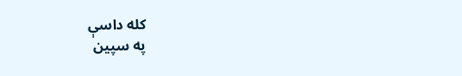کله داسې
په سپين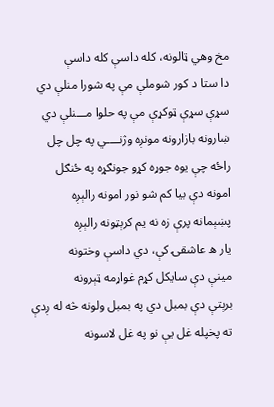مخ وهي ټالونه، کله داسې کله داسې
دا ستا د کور شوملې مې په شورا منلې دي
سړې سړې ټوکړې مې په حلوا مـــنلې دي
ښارونه بازارونه مونږه وژنــــي په چل چل
راځه چې يوه جوړه کړو جونګړه په ځنګل
امونه دې بيا کم شو نور امونه رالېږه
پښېمانه پرې زه نه يم کرېټونه رالېږه
يار ه عاشقۍ کې، دي داسې وختونه
مينې دې سايکل کړم غواړمه ټېرونه
برېتې دې بمبل دي په بمبل ولونه څه له ږدې
ته پخپله غل يې نو په غل لاسونه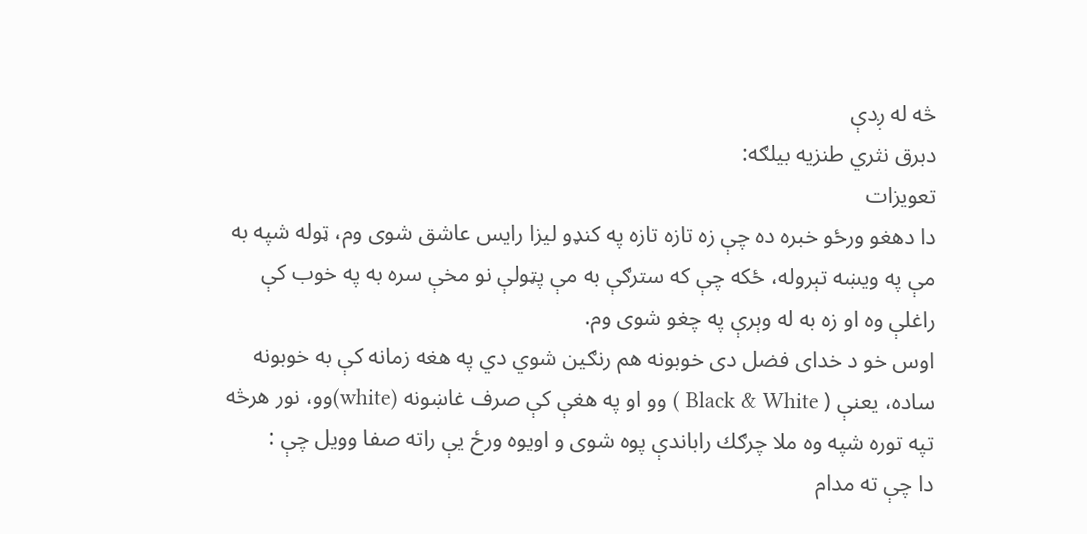څه له ږدې
دبرق نثري طنزيه بيلګه:
تعويزات
دا دهغو ورځو خبره ده چې زه تازه تازه په كنډو ليزا رايس عاشق شوى وم، ټوله شپه به مې په ويښه تېروله، ځكه چې كه سترګې به مې پټولې نو مخې سره به په خوب كې راغلې وه او زه به له وېرې په چغو شوى وم.
اوس خو د خداى فضل دى خوبونه هم رنګين شوي دي په هغه زمانه كې به خوبونه ساده، يعنې ( Black & White ) وو او په هغې کې صرف غاښونه (white)وو، نور هرڅه تپه توره شپه وه ملا چرګك راباندې پوه شوى و اويوه ورځ يې راته صفا وويل چې :
دا چې ته مدام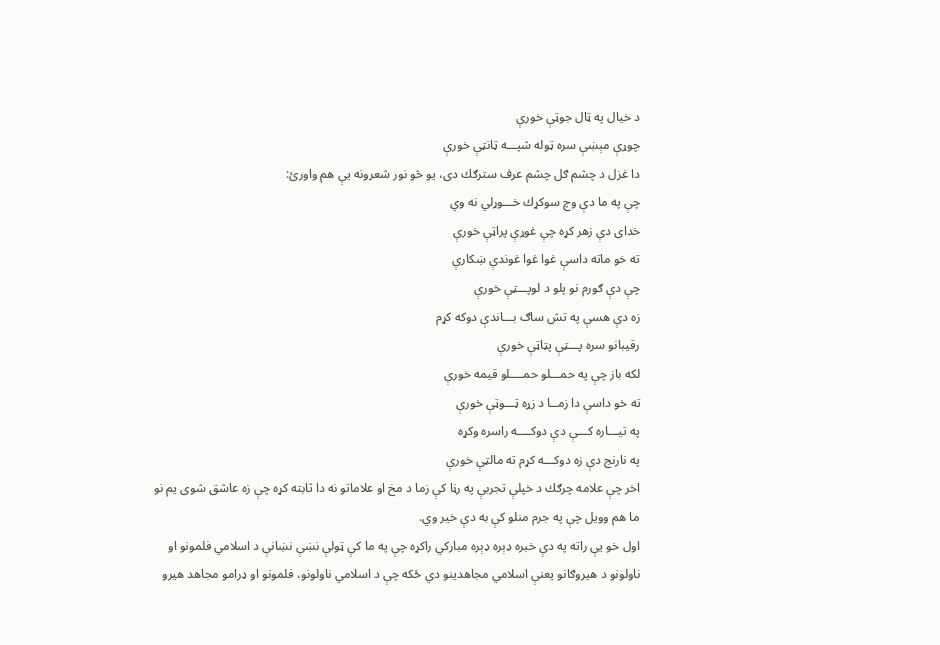د خيال په ټال جوټې خورې
چوړې مېښې سره ټوله شپـــه ټانټې خورې
دا غزل د چشم ګل چشم عرف سترګك دى، يو څو نور شعرونه يې هم واورئ:
چې په ما دې وچ سوكړك خـــوړلي نه وي
خداى دې زهر كړه چې غوړې پراټې خورې
ته خو ماته داسې غوا غوا غوندې ښكارې
چې دې ګورم نو پلو د لوپـــټې خورې
زه دې هسې په تش ساګ بـــاندې دوكه كړم
رقيبانو سره پـــټې پټاټې خورې
لكه باز چې په حمـــلو حمــــلو قيمه خورې
ته خو داسې دا زمــا د زړه ټـــوټې خورې
په تيـــاره كـــې دې دوكــــه راسره وكړه
په نارنج دې زه دوكـــه كړم ته مالټې خورې
اخر چې علامه چرګك د خپلې تجربې په رڼا كې زما د مخ او علاماتو نه دا ثابته كړه چې زه عاشق شوى يم نو ما هم وويل چې په جرم منلو كې به دې خير وي.
اول خو يې راته په دې خبره ډېره ډېره مباركي راكړه چې په ما كې ټولې نښې نښانې د اسلامي فلمونو او ناولونو د هيروګانو يعنې اسلامي مجاهدينو دي ځكه چې د اسلامي ناولونو، فلمونو او ډرامو مجاهد هيرو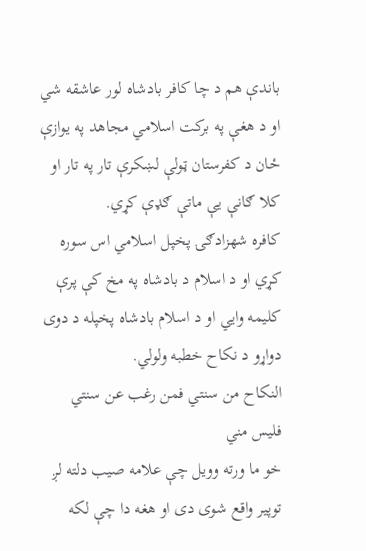باندې هم د چا كافر بادشاه لور عاشقه شي او د هغې په بركت اسلامي مجاهد په يوازې ځان د كفرستان ټولې لښكرې تار په تار او كلا ګانې يې ماتې ګډې كړي.
كافره شهزادګۍ پخپل اسلامي اس سوره كړي او د اسلام د بادشاه په مخ كې پرې كليمه وايي او د اسلام بادشاه پخپله د دوى دواړو د نكاح خطبه ولولي.
النكاح من سنتي فمن رغب عن سنتي فليس مني
خو ما ورته وويل چې علامه صيب دلته لږ توپير واقع شوى دى او هغه دا چې لكه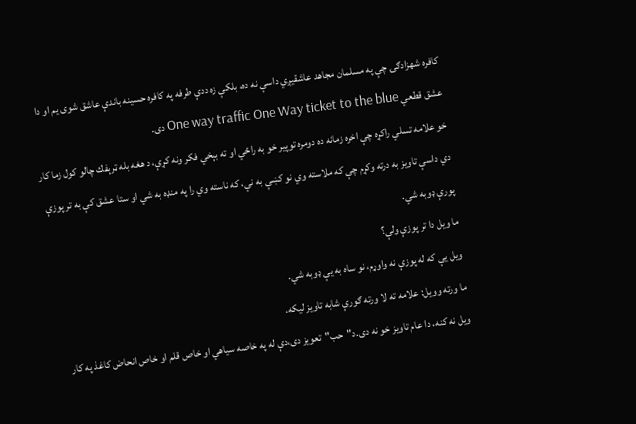كافره شهزادګۍ چې په مسلمان مجاهد عاشقيږي داسې نه ده، بلكې زه ددې طرفه په كافره حسينه باندې عاشق شوى يم او دا عشق قطعي One way traffic One Way ticket to the blue دى.
خو علامه تسلي راكړه چې اخره زمانه ده دومره توپير خو به راځي او ته بېخي فكر ونه كړې، د هغه بله ټرېفك چالو كول زما كار دي داسې تاويز به درته وكړم چې كه ملاسته وي نو كښې به ني، كه ناسته وي را په منډه به شي او ستا عشق كې به تر پوزې پورې ډوبه شي.
ما ويل دا تر پوزې ولې؟
ويل يې كه له پوزې نه واوړم، نو ساه به يې ډوبه شي.
ما ورته وويل: علامه ته لا ورته ګورې شابه تاويز ليكه.
ويل نه كنه، دا عام تاويز خو نه دى.د"حب"تعويز دى،دې له په خاصه سياهي او خاص قلم او خاص انحاض كاغذ په كار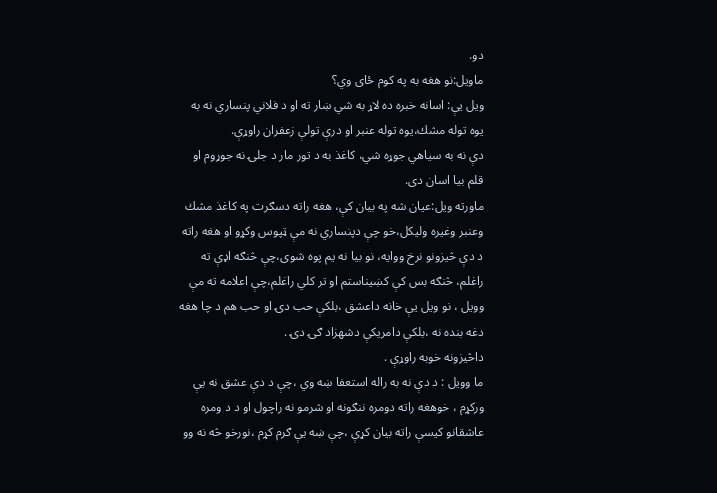دو.
ماويل:نو هغه به په كوم ځاى وي؟
ويل يې: اسانه خبره ده لاړ به شي ښار ته او د فلاني پنساري نه به يوه توله مشك،يوه توله عنبر او درې تولې زعفران راوړې.
دې نه به سياهي جوړه شي، كاغذ به د تور مار د جلۍ نه جوړوم او قلم بيا اسان دى.
ماورته ويل:عيان شه په بيان كې، هغه راته دسګرت په كاغذ مشك وعنبر وغيره وليكل،خو چې دپنساري نه مې ټپوس وكړو او هغه راته د دې څيزونو نرخ ووايه، نو بيا نه يم پوه شوى،چې څنګه اډې ته راغلم، څنګه بس كې كښيناستم او تر كلي راغلم،چې اعلامه ته مې وويل ، نو ويل يې خانه داعشق ،بلكې حب دۍ او حب هم د چا هغه دغه بنده نه ،بلكې دامريكې دشهزاد ګۍ دۍ .
داڅيزونه خوبه راوړې .
ما وويل : د دې نه به راله استعفا ښه وي ،چې د دې عشق نه يې وركړم ، خوهغه راته دومره ننګونه او شرمو نه راچول او د د ومره عاشقانو كيسې راته بيان كړې ،چې ښه يې ګرم كړم ،نورخو څه نه وو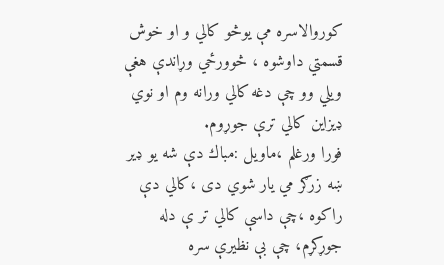كوروالاسره مې يوڅو كالي و او خوش قسمتي داوشوه ، څوورځي وړاندې هغې ويلي وو چې دغه كالي ورانه وم او نوي ډيزاين كالي ترې جوړوم.
فورا ورغلم ،ماويل :مباك دې شه يو ډير ښه زرګر مي يار شوي دى ،كالي دې راكوه ،چې داسې كالي تر ې دله جوړكړم، چې بې نظيرې سره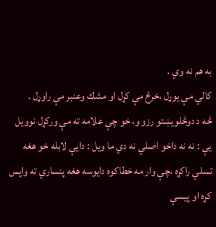به هم نه وي .
كالي مې يوړل ،خرڅ مې كړل او مشك وعنبر مې راوړل .
څه د دوڅلويښتو رزو و، خو چې علامه ته مې وركړل نوويل يې : نه نه داخو اصلي نه دي ما ويل : دايې لابله خو هغه تسلي راكړه ،چې وار مه خطاكوه دايوسه هغه پنساري ته واپس كړه او پيسې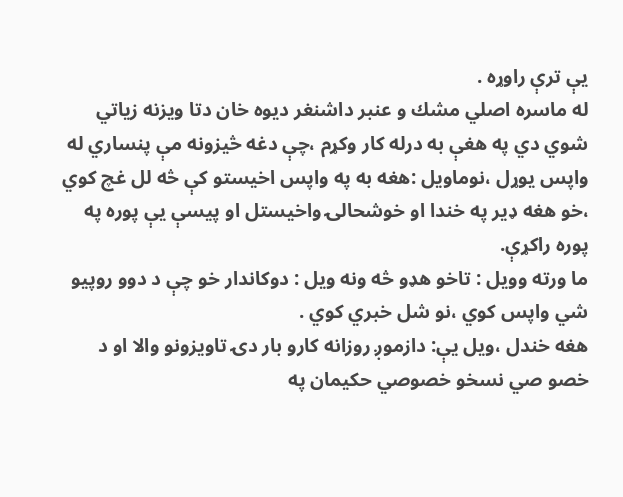يې ترې راوړه .
له ماسره اصلي مشك و عنبر داشنغر ديوه خان دتا ويزنه زياتي شوي دي په هغې به درله كار وكړم ،چې دغه څيزونه مې پنساري له واپس يوړل ،نوماويل :هغه به په واپس اخيستو كې څه لل غچ كوي ،خو هغه ډير په خندا او خوشحالۍ واخيستل او پيسې يې پوره په پوره راكړې.
ما ورته وويل : تاخو هډو څه ونه ويل : دوكاندار خو چې د دوو روپيو شي واپس كوي ،نو شل خبري كوي .
هغه خندل ،ويل يې: دازموږ روزانه كارو بار دۍ تاويزونو والا او د خصو صي نسخو خصوصي حكيمان په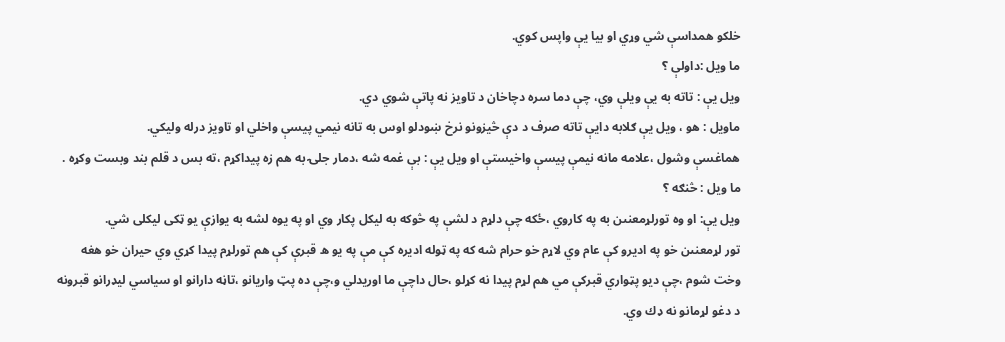خلكو همداسې شي وړي او بيا يې واپس كوي.
ما ويل :داولې ؟
ويل يې : تاته به يې ويلې وي، چې دما سره دچاخان د تاويز نه پاتې شوي دي.
ماويل : هو ، ويل يې ګلابه دايې تاته صرف د دې څيزونو نرخ ښودلو اوس به تانه نيمي پيسې واخلي او تاويز درله وليكي.
هماغسې وشول ،علامه مانه نيمې پيسې واخيستې او ويل يې : بې غمه شه ،دمار جلۍ به هم زه پيداكړم ،ته بس د قلم بند وبست وكړه .
ما ويل : څنګه ؟
ويل يې: او وه تورلړمعنىن به په كاروي ،ځكه چې دلړم د لشې په څوكه به ليكل پكار وي او په يوه لشه به يوازې يو ټكى ليكلى شي.
تور لړمعنىن خو په اديرو كې عام وي لاړم خو حرام شه كه په ټوله اديره كې مې په يو ه قبرې كې هم تورلړم پيدا كړي وي حيران خو هغه وخت شوم ،چې ديو پټواري قبركې مي هم لړم پيدا نه كړلو ،حال داچې ما اوريدلي و،چې ده پټ واريانو ،تاڼه دارانو او سياسي ليډرانو قبرونه د دغو لړمانو نه ډك وي.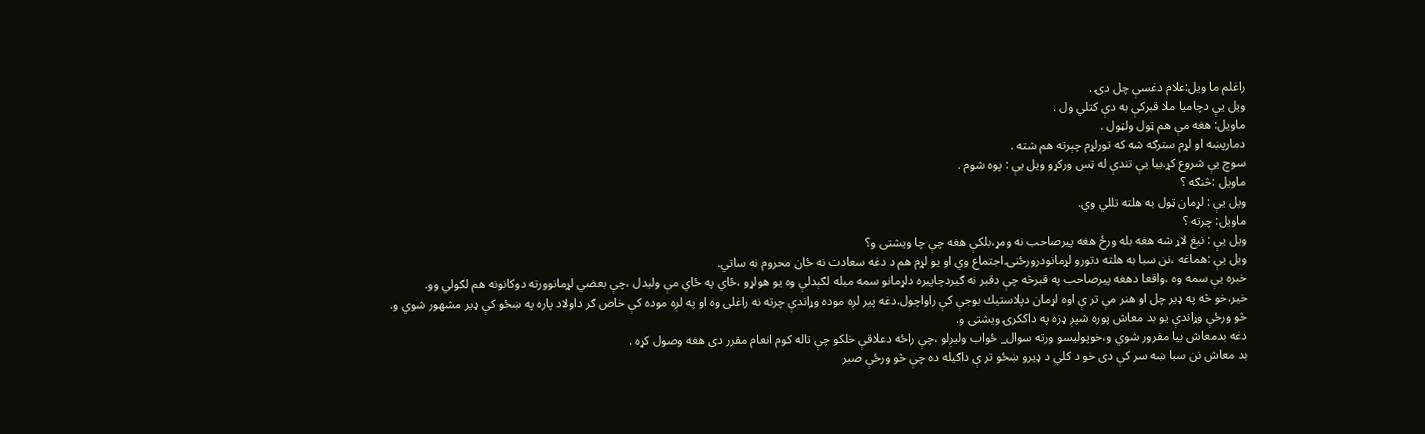راغلم ما ويل:علام دغسې چل دۍ .
ويل يې دچاميا ملا قبركې به دې كتلي ول .
ماويل: هغه مې هم ټول ولټول .
دمارپښه او لړم سترګه شه كه تورلړم چېرته هم شته .
سوچ يې شروع كړ.بيا يې تندې له ټس وركړو ويل يې : پوه شوم .
ماويل :څنګه ؟
ويل يې : لړمان ټول به هلته تللي وي.
ماويل: چرته ؟
ويل يې : نيغ لاړ شه هغه بله ورځ هغه پيرصاحب نه ومړ،بلكې هغه چې چا ويشتى و؟
ويل يې :هماغه ،نن سبا به هلته دتورو لړمانودرورځنۍ اجتماع وي او يو لړم هم د دغه سعادت نه ځان محروم نه ساتي.
خبره يې سمه وه ،واقعا دهغه پيرصاحب په قبرڅه چې دقبر نه ګيردچاپيره دلړمانو سمه ميله لګېدلې وه يو هولړو ،ځاي په ځاي مې وليدل ،چې بعضي لړمانوورته دوكانونه هم لګولي وو.
خير،خو څه په ډير چل او هنر مې تر ې اوه لړمان دپلاستيك بوجې كې راواچول.دغه پير لږه موده وړاندې چرته نه راغلى وه او په لږه موده كې خاص ګر داولاد پاره په ښځو كې ډير مشهور شوي و.
څو ورځې وړاندې يو بد معاش پوره شپږ ډزه په داككرۍ ويشتى و.
دغه بدمعاش بيا مفرور شوي و،خوپوليسو ورته سوال_ ځواب وليږلو ،چې راځه دعلاقې خلكو چې تاله كوم انعام مقرر دى هغه وصول كړه .
بد معاش نن سبا ښه سر كې دى خو د كلي د ډيرو ښځو تر ې داګيله ده چې څو ورځې صبر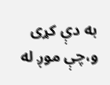به دې كړى و،چې موږ له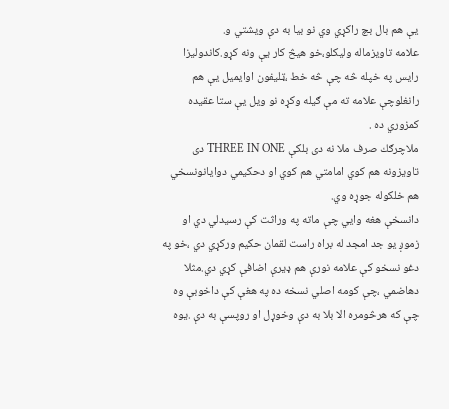يې هم بال بچ راكړي وي نو بيا به دې ويشتي و.
علامه تاويزماله وليكلو،خو هيڅ كار يې ونه كړو.كاندوليزا رايس په خپله څه چې څه خط ،ټليفون اوايميل يې هم رانغلوچې علامه ته مې ګيله وكړه نو ويل يې ستا عقيده كمزوري ده .
ملاچرګك صرف ملا نه دى بلكې THREE IN ONE دى تاويزونه هم كوي امامتي هم كوي او دحكيمي دوايانونسخي هم خلكوله جوړه وي.
دانسخې هغه وايي چې ماته په وراثت كې رسيدلي دي او زموږ يو جد امجد له براه راست لقمان حكيم وركړي دي ،خو په دغو نسخو كې علامه نورې هم ډيرې اضافې كړي دي.مثلا دهاضمي ،چې كومه اصلي نسخه ده په هغې كې داخوبې وه چې كه هرڅومره الا بلا به دې وخوړل او روپسې به دې .يوه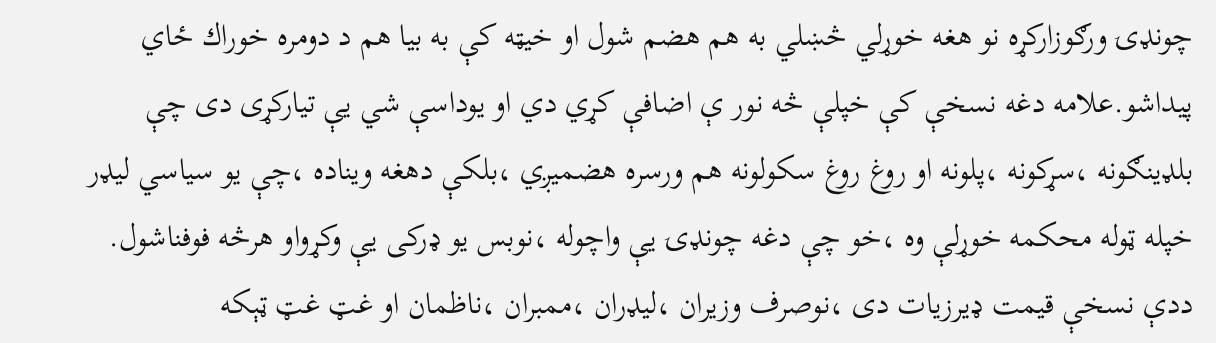چونډۍ ورګوزاركړه نو هغه خوړلي څښلي به هم هضم شول او خيټه كې به بيا هم د دومره خوراك ځاي پيداشو.علامه دغه نسخې كې خپلې څه نور ې اضافې كړي دي او يوداسې شي يې تياركړى دى چې بلډينګونه ،سړكونه ،پلونه او روغ روغ سكولونه هم ورسره هضميږي ،بلكې دهغه ويناده ،چې يو سياسي ليډر خپله ټوله محكمه خوړلې وه ،خو چې دغه چونډۍ يې واچوله ،نوبس يو ډركى يې وكړواو هرڅه فوفناشول.
ددې نسخې قيمت ډيرزيات دى ،نوصرف وزيران ،ليډران ،ممبران ،ناظمان او غټ غټ ټېكه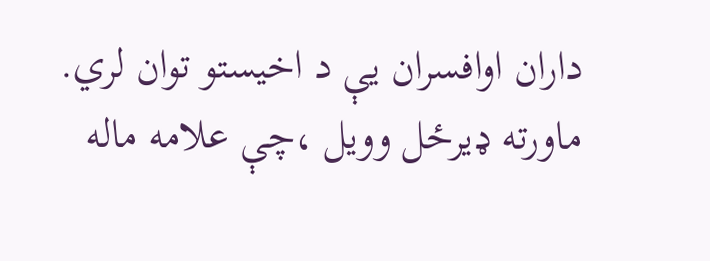داران اوافسران يې د اخيستو توان لري.
ماورته ډيرځل وويل ،چې علامه ماله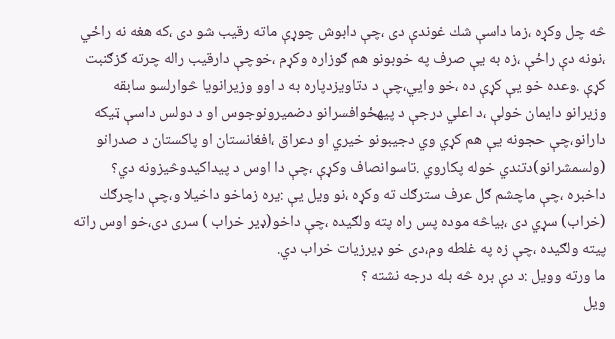څه چل وكړه ،زما داسې شك غوندې دى ،چې دابوش چوړې ماته رقيب شو دى ،كه هغه نه راځي ،نونه دې راځې ،زه به يې صرف په خوبونو هم ګوزاره وكړم ،خوچې دارقيب راله چرته ګزګنبت كړې .وعده خو يې كړې ده ،خو وايي،چې د دتاويزدپاره به د اوو وزيرانويا څوارلسو سابقه وزيرانو دايمان خولې ،د اعلي درجې د پيهځوافسرانو دضميرونوجوس او د دولس داسې ټيكه دارانو،چې حجونه يې هم كړي وي دجيبونو خيري او دعراق ،افغانستان او پاكستان د صدرانو (ولسمشرانو)دتندي خوله پكاروي .تاسوانصاف وكړې ،چې دا اوس د پيداكيدوڅيزونه دي؟
داخبره ،چې ماچشم ګل عرف سترګك ته وكړه ،نو ويل يې :يره زماخو داخيلا و،چې داچرګك (خراب) سړي دى ،بياڅه موده پس راه پته ولګيده ،چې داخو(ډير خراب ) سرى دى،خو اوس راته پيته ولګيده ،چې زه په غلطه وم،دى خو ډيرزيات خراب دي.
ما ورته وويل :د دې بره څه بله درجه نشته ؟
ويل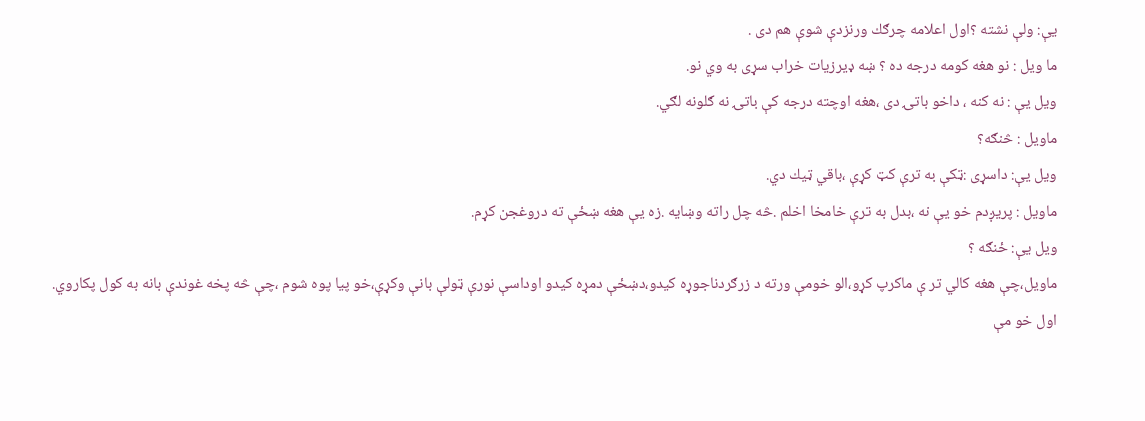يې: ولې نشته ؟اول اعلامه چرګك ورنزدې شوې هم دى .
ما ويل : نو هغه كومه درجه ده ؟ ښه ډيرزيات خراب سړى به وي نو.
ويل يې : نه كنه ، داخو باتۍ دى ،هغه اوچته درجه كې باتۍ نه ګلونه لګي.
ماويل : څنګه؟
ويل يې: داسړى :ټكې به ترې كټ كړې ،باقي ټيك دي.
ماويل : پريږدم خو يې نه ،بدل به ترې خامخا اخلم .څه چل راته وښايه .زه يې هغه ښځې ته دروغجن كړم.
ويل يې: ځنګه ؟
ماويل،چې هغه كالي تر ې ماكرپ كړو،الو خومې ورته د زرګردناجوړه كيدو،دښځې دمړه كيدو اوداسې نورې ټولې بانې وكړې،خو پيا پوه شوم ،چې څه پخه غوندې بانه به كول پكاروي.
اول خو مې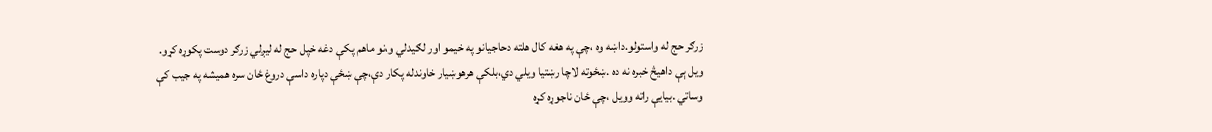زرګر حج له واستولو.داښه وه ،چې په هغه كال هلته دحاجيانو په خيمو اور لګيدلي و،نو ماهم پكې دغه خپل حج له ليږلي زرګر دوست پكوړه كړو.
ويل ېې داهيڅ خبره نه ده .ښځوته لاچا رښتيا ويلي دي،بلكې هرهوښيار خاوندله پكار دې،چې ښځې دپاره داسې دروغ ځان سره هميشه په جيب كې وساتي .بيايې راته وويل ،چې ځان ناجوړه كړه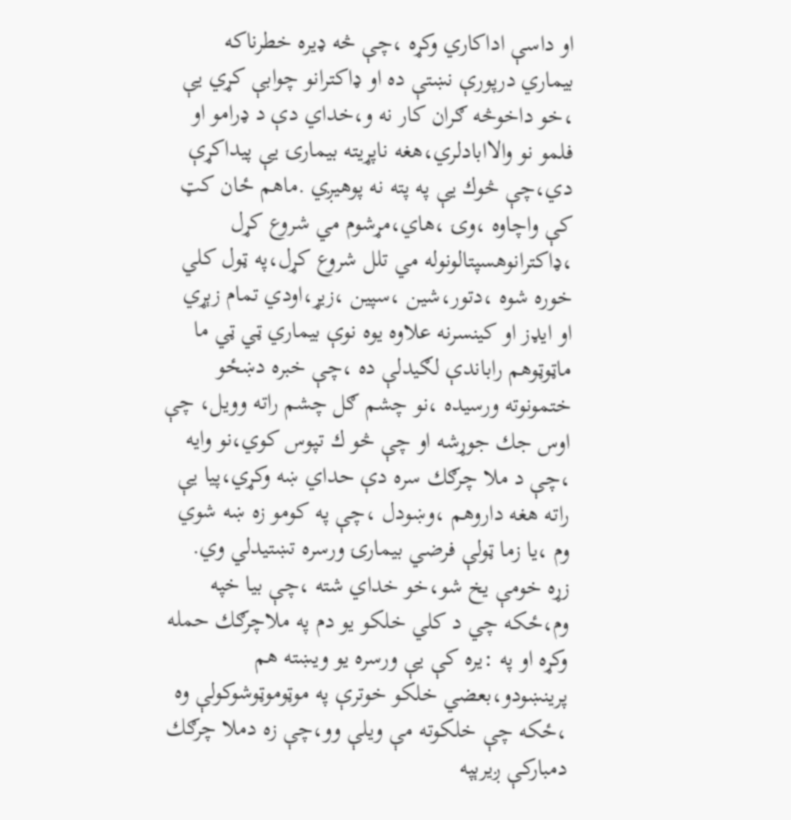او داسې اداكاري وكړه ،چې څه ډيره خطرناكه بيماري درپورې نښتې ده او ډاكترانو چوابې كړي يې ،خو داخوڅه ګران كار نه و،خداي دې د ډرامو او فلمو نو والاابادلري،هغه ناپړيته بيمارۍ يې پيداكړې دي،چې څوك يې په پته نه پوهيږي .ماهم ځان كټ كې واچاوه ،وۍ ،هاي،مړشوم مي شروع كړل ،ډاكترانوهسپتالونوله مي تلل شروع كړل،په ټول كلي خوره شوه ،دتور،شين ،سپين ،زيړ،اودي تمام زېړي او ايډز او كينسرنه علاوه يوه نوې بيماري ټي ټي ما ماټوټوهم راباندې لګيدلې ده ،چې خبره دښځو ختمونوته ورسيده ،نو چشم ګل چشم راته وويل، چې اوس جك جوړشه او چې څو ك تپوس كوي،نو وايه ،چې د ملا چرګك سره دې حداي ښه وكړي،پيا يې راته هغه داروهم ،وښودل ،چې په كومو زه ښه شوي وم ،يا زما ټولې فرضي بيمارۍ ورسره تښتيدلي وي.
زړه خومې يخ شو،خو خداي شته ،چې بيا خپه وم،ځكه چي د كلي خلكو يو دم په ملاچرګك حمله وكړه او په :يره كې يې ورسره يو ويښته هم پرينښودو،بعضي خلكو خوترې په موټوموټوشوكولې وه ،ځكه چې خلكوته مې ويلې وو،چې زه دملا چرګك دمباركې ږيرېپه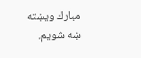مبارك ويښته ښه شويم.